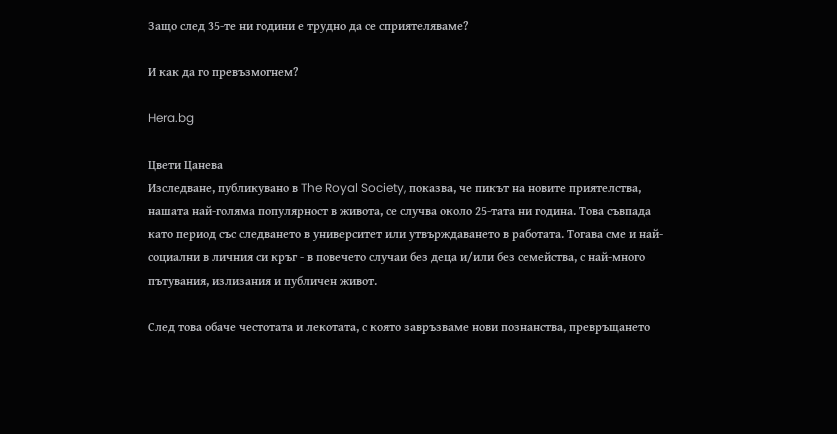Защо след 35-те ни години е трудно да се сприятеляваме?

И как да го превъзмогнем?

Hera.bg

Цвети Цанева
Изследване, публикувано в The Royal Society, показва, че пикът на новите приятелства, нашата най-голяма популярност в живота, се случва около 25-тата ни година. Това съвпада като период със следването в университет или утвърждаването в работата. Тогава сме и най-социални в личния си кръг - в повечето случаи без деца и/или без семейства, с най-много пътувания, излизания и публичен живот.

След това обаче честотата и лекотата, с която завръзваме нови познанства, превръщането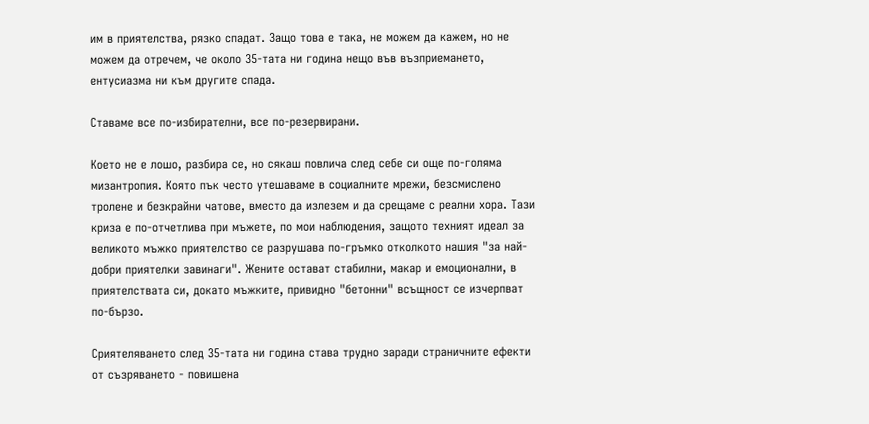им в приятелства, рязко спадат. Защо това е така, не можем да кажем, но не можем да отречем, че около 35-тата ни година нещо във възприемането, ентусиазма ни към другите спада.

Ставаме все по-избирателни, все по-резервирани.

Което не е лошо, разбира се, но сякаш повлича след себе си още по-голяма мизантропия. Която пък често утешаваме в социалните мрежи, безсмислено тролене и безкрайни чатове, вместо да излезем и да срещаме с реални хора. Тази криза е по-отчетлива при мъжете, по мои наблюдения, защото техният идеал за великото мъжко приятелство се разрушава по-гръмко отколкото нашия "за най-добри приятелки завинаги". Жените остават стабилни, макар и емоционални, в приятелствата си, докато мъжките, привидно "бетонни" всъщност се изчерпват по-бързо.

Сриятеляването след 35-тата ни година става трудно заради страничните ефекти от съзряването - повишена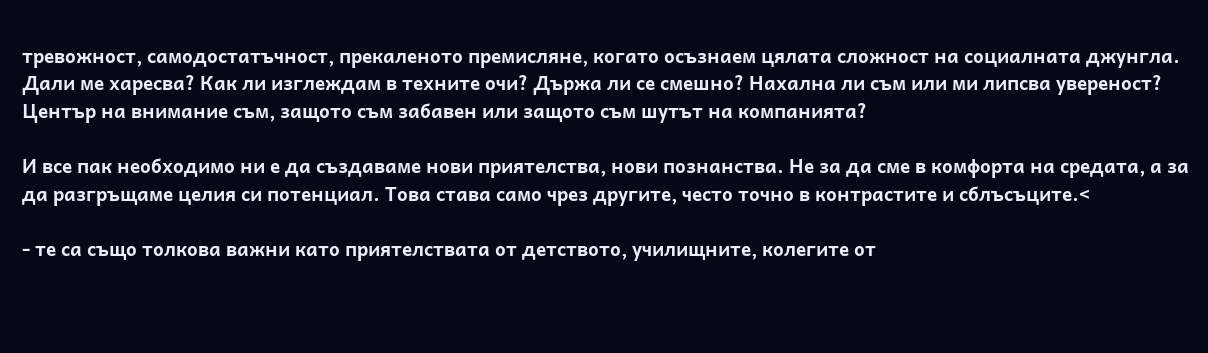тревожност, самодостатъчност, прекаленото премисляне, когато осъзнаем цялата сложност на социалната джунгла. Дали ме харесва? Как ли изглеждам в техните очи? Държа ли се смешно? Нахална ли съм или ми липсва увереност? Център на внимание съм, защото съм забавен или защото съм шутът на компанията?

И все пак необходимо ни е да създаваме нови приятелства, нови познанства. Не за да сме в комфорта на средата, а за да разгръщаме целия си потенциал. Това става само чрез другите, често точно в контрастите и сблъсъците.<

- те са също толкова важни като приятелствата от детството, училищните, колегите от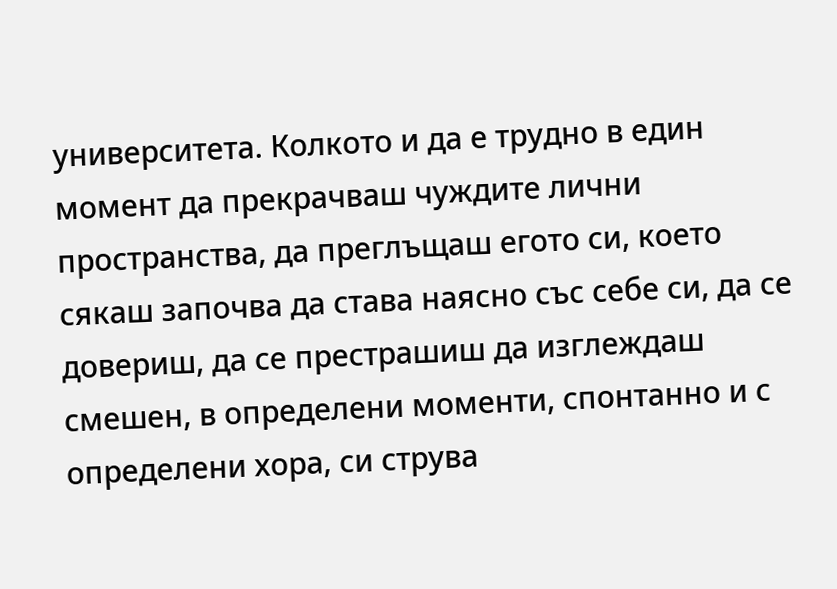университета. Колкото и да е трудно в един момент да прекрачваш чуждите лични пространства, да преглъщаш егото си, което сякаш започва да става наясно със себе си, да се довериш, да се престрашиш да изглеждаш смешен, в определени моменти, спонтанно и с определени хора, си струва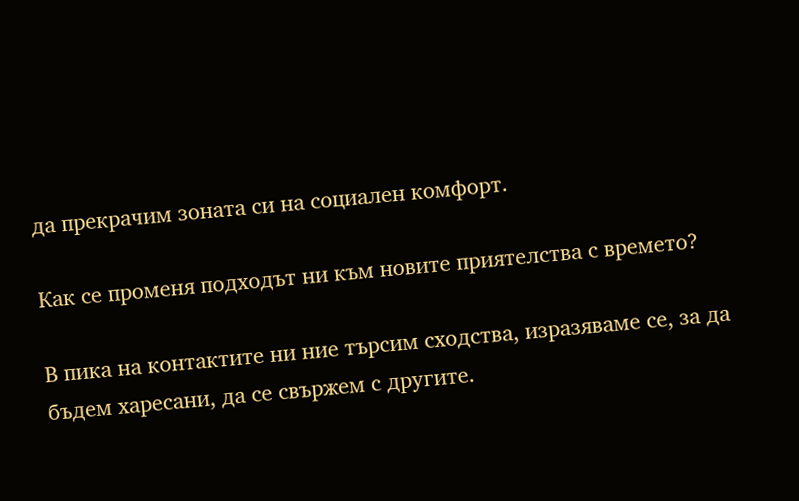да прекрачим зоната си на социален комфорт.

Как се променя подходът ни към новите приятелства с времето?

В пика на контактите ни ние търсим сходства, изразяваме се, за да бъдем харесани, да се свържем с другите.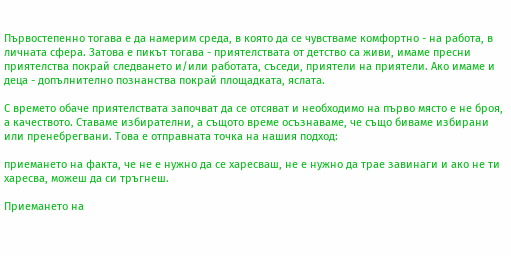Първостепенно тогава е да намерим среда, в която да се чувстваме комфортно - на работа, в личната сфера. Затова е пикът тогава - приятелствата от детство са живи, имаме пресни приятелства покрай следването и/или работата, съседи, приятели на приятели. Ако имаме и деца - допълнително познанства покрай площадката, яслата.

С времето обаче приятелствата започват да се отсяват и необходимо на първо място е не броя, а качеството. Ставаме избирателни, а същото време осъзнаваме, че също биваме избирани или пренебрегвани. Това е отправната точка на нашия подход:

приемането на факта, че не е нужно да се харесваш, не е нужно да трае завинаги и ако не ти харесва, можеш да си тръгнеш.

Приемането на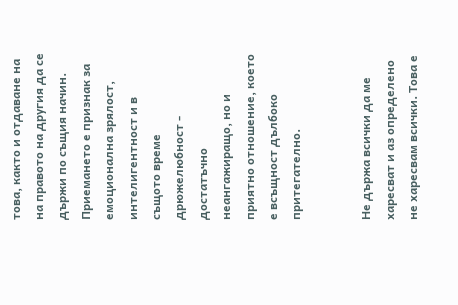това, както и отдаване на на правото на другия да се държи по същия начин. Приемането е признак за емоционална зрялост, интелигентност и в същото време дрюжелюбност - достатъчно неангажиращо, но и приятно отношение, което е всъщност дълбоко притегателно.


Не държа всички да ме харесват и аз определено не харесвам всички. Това е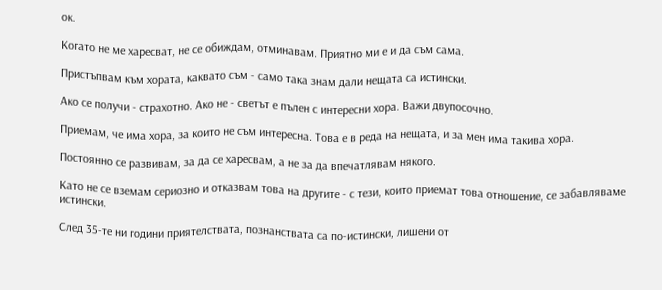ок.

Когато не ме харесват, не се обиждам, отминавам. Приятно ми е и да съм сама.

Пристъпвам към хората, каквато съм - само така знам дали нещата са истински.

Ако се получи - страхотно. Ако не - светът е пълен с интересни хора. Важи двупосочно.

Приемам, че има хора, за които не съм интересна. Това е в реда на нещата, и за мен има такива хора.

Постоянно се развивам, за да се харесвам, а не за да впечатлявам някого.

Като не се вземам сериозно и отказвам това на другите - с тези, които приемат това отношение, се забавляваме истински.

След 35-те ни години приятелствата, познанствата са по-истински, лишени от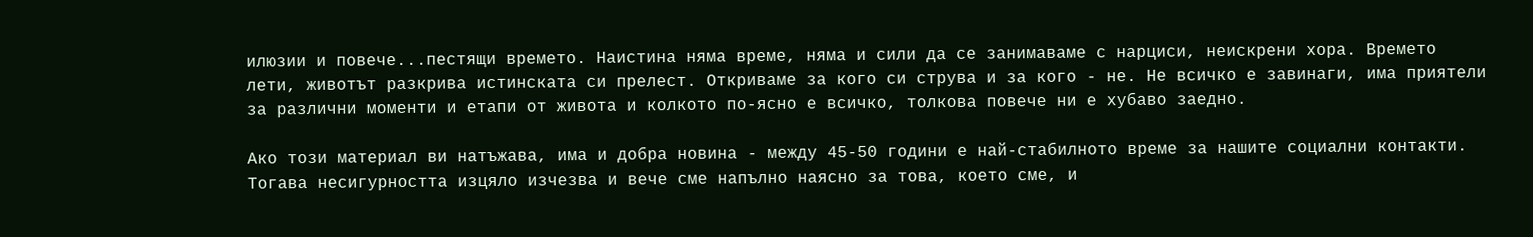илюзии и повече...пестящи времето. Наистина няма време, няма и сили да се занимаваме с нарциси, неискрени хора. Времето лети, животът разкрива истинската си прелест. Откриваме за кого си струва и за кого - не. Не всичко е завинаги, има приятели за различни моменти и етапи от живота и колкото по-ясно е всичко, толкова повече ни е хубаво заедно.

Ако този материал ви натъжава, има и добра новина - между 45-50 години е най-стабилното време за нашите социални контакти. Тогава несигурността изцяло изчезва и вече сме напълно наясно за това, което сме, и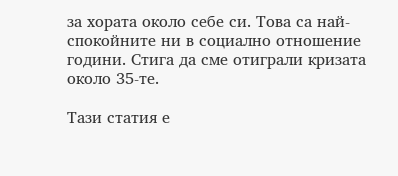за хората около себе си. Това са най-спокойните ни в социално отношение години. Стига да сме отиграли кризата около 35-те.

Tази статия е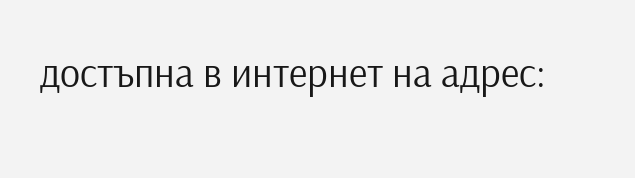достъпна в интернет на адрес: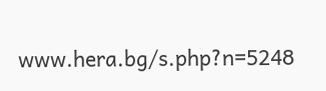www.hera.bg/s.php?n=5248